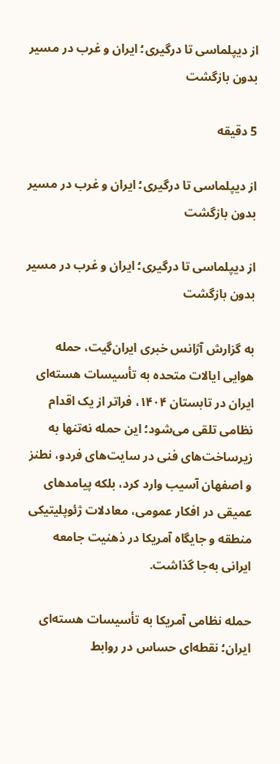از دیپلماسی تا درگیری؛ ایران و غرب در مسیر بدون بازگشت

5 دقیقه

از دیپلماسی تا درگیری؛ ایران و غرب در مسیر بدون بازگشت

از دیپلماسی تا درگیری؛ ایران و غرب در مسیر بدون بازگشت

به گزارش آژانس خبری ایران‌گیت، حمله هوایی ایالات متحده به تأسیسات هسته‌ای ایران در تابستان ۱۴۰۴، فراتر از یک اقدام نظامی تلقی می‌شود؛ این حمله نه‌تنها به زیرساخت‌های فنی در سایت‌های فردو، نطنز و اصفهان آسیب وارد کرد، بلکه پیامدهای عمیقی در افکار عمومی، معادلات ژئوپلیتیکی منطقه و جایگاه آمریکا در ذهنیت جامعه ایرانی به‌جا گذاشت.

حمله نظامی آمریکا به تأسیسات هسته‌ای ایران؛ نقطه‌ای حساس در روابط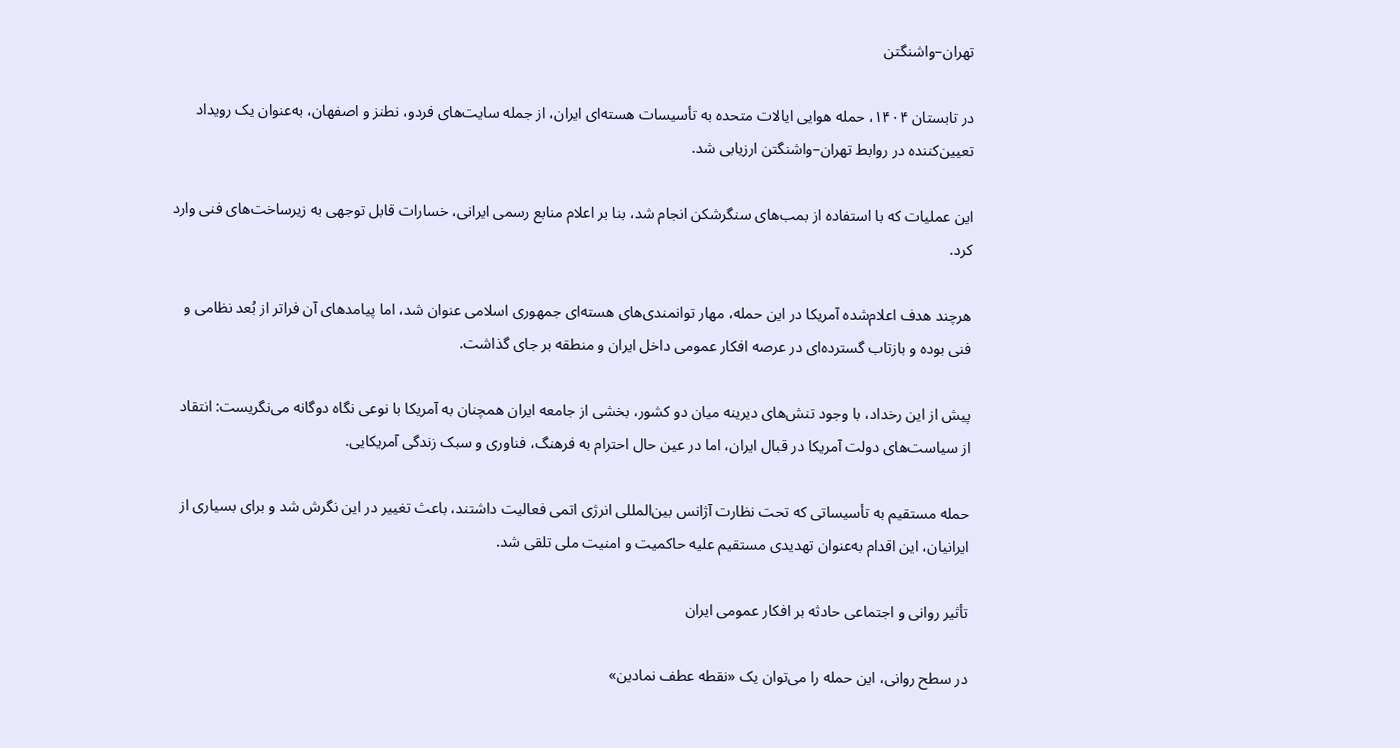تهران–واشنگتن

در تابستان ۱۴۰۴، حمله هوایی ایالات متحده به تأسیسات هسته‌ای ایران، از جمله سایت‌های فردو، نطنز و اصفهان، به‌عنوان یک رویداد تعیین‌کننده در روابط تهران–واشنگتن ارزیابی شد.

این عملیات که با استفاده از بمب‌های سنگرشکن انجام شد، بنا بر اعلام منابع رسمی ایرانی، خسارات قابل توجهی به زیرساخت‌های فنی وارد کرد.

هرچند هدف اعلام‌شده آمریکا در این حمله، مهار توانمندی‌های هسته‌ای جمهوری اسلامی عنوان شد، اما پیامدهای آن فراتر از بُعد نظامی و فنی بوده و بازتاب گسترده‌ای در عرصه افکار عمومی داخل ایران و منطقه بر جای گذاشت.

پیش از این رخداد، با وجود تنش‌های دیرینه میان دو کشور، بخشی از جامعه ایران همچنان به آمریکا با نوعی نگاه دوگانه می‌نگریست: انتقاد از سیاست‌های دولت آمریکا در قبال ایران، اما در عین حال احترام به فرهنگ، فناوری و سبک زندگی آمریکایی.

حمله مستقیم به تأسیساتی که تحت نظارت آژانس بین‌المللی انرژی اتمی فعالیت داشتند، باعث تغییر در این نگرش شد و برای بسیاری از ایرانیان، این اقدام به‌عنوان تهدیدی مستقیم علیه حاکمیت و امنیت ملی تلقی شد.

تأثیر روانی و اجتماعی حادثه بر افکار عمومی ایران

در سطح روانی، این حمله را می‌توان یک «نقطه عطف نمادین»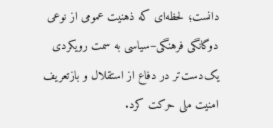دانست؛ لحظه‌ای که ذهنیت عمومی از نوعی دوگانگی فرهنگی–سیاسی به سمت رویکردی یک‌دست‌تر در دفاع از استقلال و بازتعریف امنیت ملی حرکت کرد.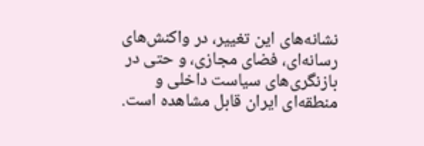نشانه‌های این تغییر، در واکنش‌های رسانه‌ای، فضای مجازی، و حتی در بازنگری‌های سیاست داخلی و منطقه‌ای ایران قابل مشاهده است.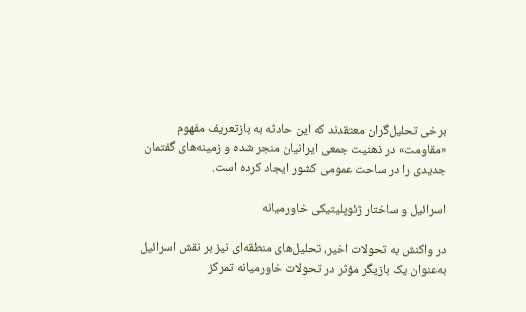برخی تحلیل‌گران معتقدند که این حادثه به بازتعریف مفهوم «مقاومت» در ذهنیت جمعی ایرانیان منجر شده و زمینه‌های گفتمان جدیدی را در ساحت عمومی کشور ایجاد کرده است.

اسرائیل و ساختار ژئوپلیتیکی خاورمیانه

در واکنش به تحولات اخیر، تحلیل‌های منطقه‌ای نیز بر نقش اسرائیل به‌عنوان یک بازیگر مؤثر در تحولات خاورمیانه تمرکز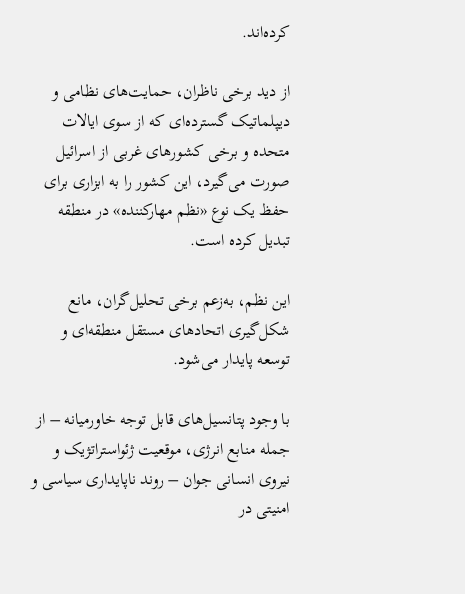کرده‌اند.

از دید برخی ناظران، حمایت‌های نظامی و دیپلماتیک گسترده‌ای که از سوی ایالات متحده و برخی کشورهای غربی از اسرائیل صورت می‌گیرد، این کشور را به ابزاری برای حفظ یک نوع «نظم مهارکننده» در منطقه تبدیل کرده است.

این نظم، به‌زعم برخی تحلیل‌گران، مانع شکل‌گیری اتحادهای مستقل منطقه‌ای و توسعه پایدار می‌شود.

با وجود پتانسیل‌های قابل توجه خاورمیانه – از جمله منابع انرژی، موقعیت ژئواستراتژیک و نیروی انسانی جوان – روند ناپایداری سیاسی و امنیتی در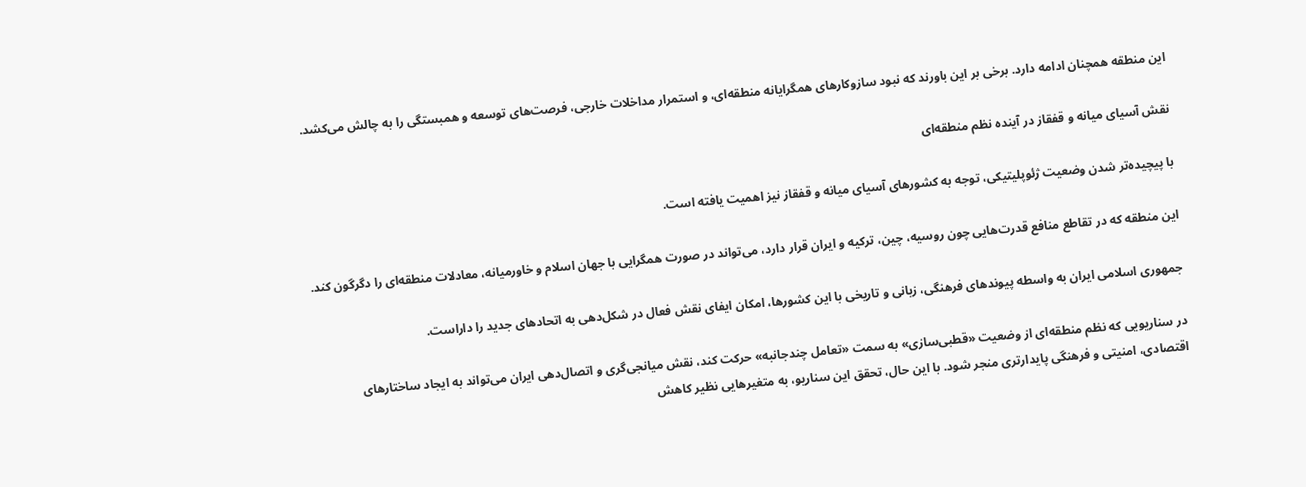این منطقه همچنان ادامه دارد. برخی بر این باورند که نبود سازوکارهای همگرایانه منطقه‌ای، و استمرار مداخلات خارجی، فرصت‌های توسعه و همبستگی را به چالش می‌کشد.

نقش آسیای میانه و قفقاز در آینده نظم منطقه‌ای

با پیچیده‌تر شدن وضعیت ژئوپلیتیکی، توجه به کشورهای آسیای میانه و قفقاز نیز اهمیت یافته است.

این منطقه که در تقاطع منافع قدرت‌هایی چون روسیه، چین، ترکیه و ایران قرار دارد، می‌تواند در صورت همگرایی با جهان اسلام و خاورمیانه، معادلات منطقه‌ای را دگرگون کند.

جمهوری اسلامی ایران به واسطه پیوندهای فرهنگی، زبانی و تاریخی با این کشورها، امکان ایفای نقش فعال در شکل‌دهی به اتحادهای جدید را داراست.

در سناریویی که نظم منطقه‌ای از وضعیت «قطبی‌سازی» به سمت «تعامل چندجانبه» حرکت کند، نقش میانجی‌گری و اتصال‌دهی ایران می‌تواند به ایجاد ساختارهای اقتصادی، امنیتی و فرهنگی پایدارتری منجر شود. با این حال، تحقق این سناریو، به متغیرهایی نظیر کاهش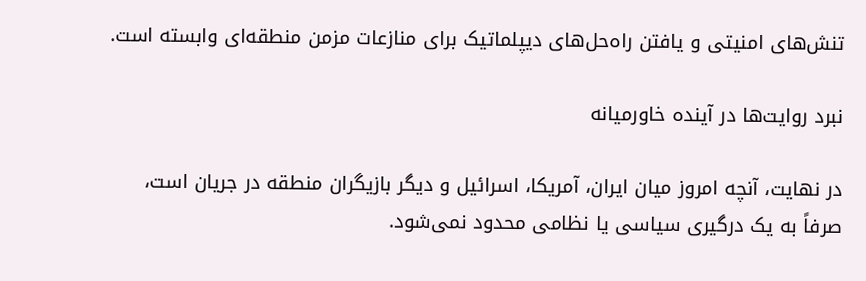تنش‌های امنیتی و یافتن راه‌حل‌های دیپلماتیک برای منازعات مزمن منطقه‌ای وابسته است.

نبرد روایت‌ها در آینده خاورمیانه

در نهایت، آنچه امروز میان ایران، آمریکا، اسرائیل و دیگر بازیگران منطقه در جریان است، صرفاً به یک درگیری سیاسی یا نظامی محدود نمی‌شود.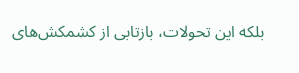بلکه این تحولات، بازتابی از کشمکش‌های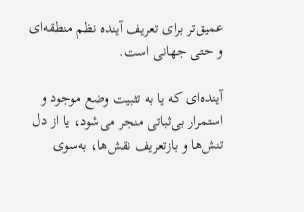عمیق‌تر برای تعریف آینده نظم منطقه‌ای و حتی جهانی است.

آینده‌ای که یا به تثبیت وضع موجود و استمرار بی‌ثباتی منجر می‌شود، یا از دل تنش‌ها و بازتعریف نقش‌ها، به‌سوی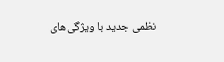نظمی جدید با ویژگی‌های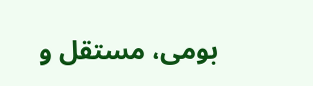بومی، مستقل و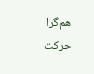هم‌گرا حرکت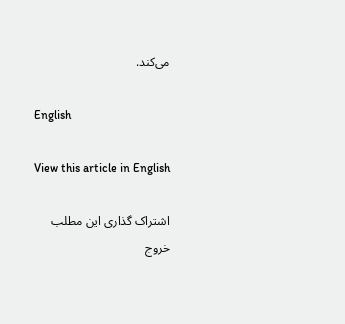می‌کند.

English

View this article in English

اشتراک گذاری این مطلب
خروج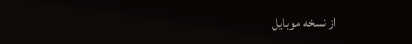از نسخه موبایل